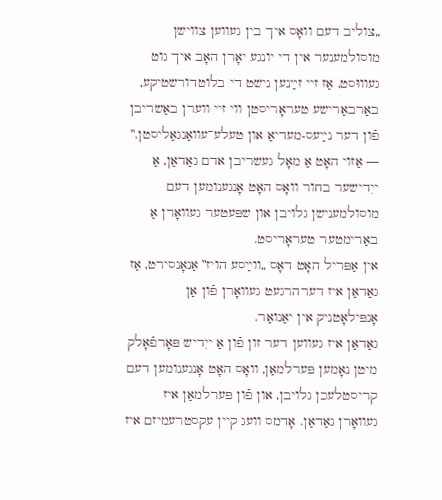„צוליב דעם וואָס איך בין געווען צווישן מוסולמענער אין די יונגע יאָרן האָב איך גוט געוווּסט, אַז זיי זײַנען נישט די בלוטדורשטיקע, באַרבאַרישע טעראָריסטן ווי זיי ווערן באַשריבן פֿון דער נײַעס-מעדיאַ און טעלע־עוואַנגאַליסטן.‟ — אַזוי האָט אַ מאָל געשריבן אדם גאַדאַן, אַ ייִדישער בחור וואָס האָט אָנגענומען דעם מוסולמענישן גלויבן און שפּעטער געוואָרן אַ באַרימטער טעראָריסט.
אין אַפּריל האָט דאָס „ווײַסע הויז‟ אַנאָנסירט, אַז גאַדאַן איז דערהרגעט געוואָרן פֿון אַן אָנפּילאָטניק אין יאַנואַר.
גאַדאַן איז געווען דער זון פֿון אַ ייִדיש פּאָרפֿאָלק מיטן נאָמען פּערלמאַן, וואָס האָט אָנגענומען דעם קריסטלעכן גלויבן, און פֿון פּערלמאַן איז געוואָרן גאַדאַן. אָדמס וועג קיין עקסטרעמיזם איז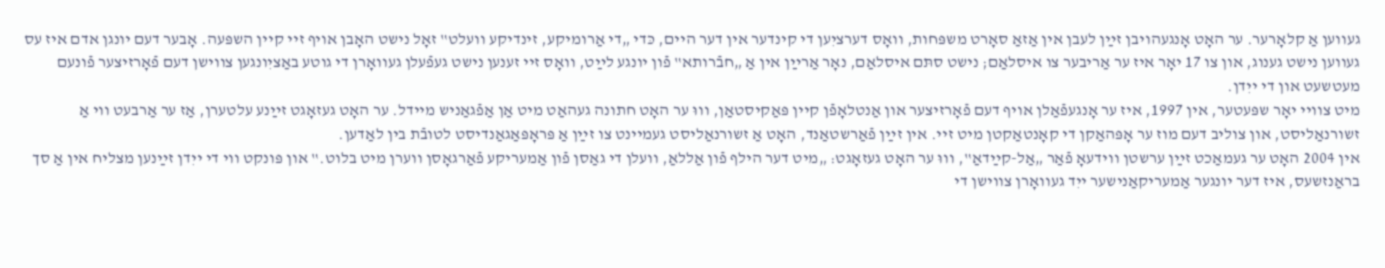געווען אַ קלאָרער. ער האָט אָנגעהויבן זײַן לעבן אין אַזאַ סאָרט משפּחות, וואָס דערציִען די קינדער אין דער היים, כּדי „די אַרומיקע, זינדיקע וועלט‟ זאָל נישט האָבן אויף זיי קיין השפּעה. אָבער דעם יונגן אדם איז עס געווען נישט גענוג, און צו 17 יאָר איז ער אַריבער צו איסלאַם; נישט סתּם איסלאַם, נאָר אַרײַן אין אַ „חבֿרותא‟ פֿון יונגע לײַט, וואָס זיי זענען נישט געפֿעלן געוואָרן די גוטע באַציִונגען צווישן דעם פֿאָרזיצער פֿונעם מעטשעט און די ייִדן.
מיט צוויי יאָר שפּעטער, אין 1997, איז ער אָנגעפֿאַלן אויף דעם פֿאָרזיצער און אַנטלאָפֿן קיין פּאַקיסטאַן, וווּ ער האָט חתונה געהאַט מיט אַן אַפֿגאַניש מיידל. ער האָט געזאָגט זײַנע עלטערן, אַז ער אַרבעט ווי אַ זשורנאַליסט, און צוליב דעם מוז ער אָפּהאַקן די קאָנטאַקטן מיט זיי. אין זײַן פֿאַרשטאַנד, האָט אַ זשורנאַליסט געמיינט צו זײַן אַ פּראָפּאַגאַנדיסט לטובֿת בין לאַדען.
אין 2004 האָט ער געמאַכט זײַן ערשטן ווידעאָ פֿאַר „אַל-קײַדאַ‟, וווּ ער האָט געזאָגט: „מיט דער הילף פֿון אַללאַ, וועלן די גאַסן פֿון אַמעריקע פֿאַרגאָסן ווערן מיט בלוט.‟ און פּונקט ווי די ייִדן זײַנען מצליח אין אַ סך בראַנזשעס, איז דער יונגער אַמעריקאַנישער ייִד געוואָרן צווישן די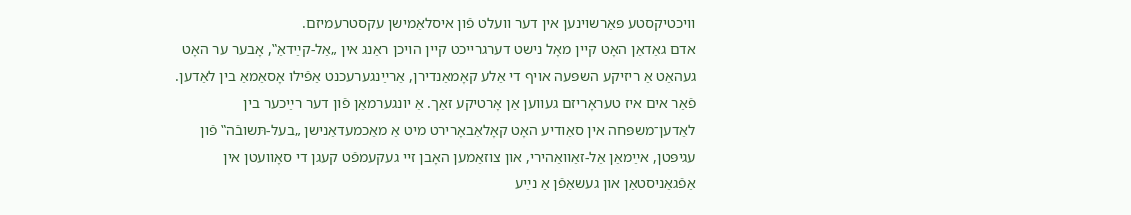וויכטיקסטע פּאַרשוינען אין דער וועלט פֿון איסלאַמישן עקסטרעמיזם.
אדם גאַדאַן האָט קיין מאָל נישט דערגרייכט קיין הויכן ראַנג אין „אַל-קײַדאַ‟, אָבער ער האָט געהאַט אַ ריזיקע השפּעה אויף די אַלע קאָמאַנדירן, אַרײַנגערעכנט אַפֿילו אָסאַמאַ בין לאַדען. פֿאַר אים איז טעראָריזם געווען אַן אָרטיקע זאַך. אַ יונגערמאַן פֿון דער רײַכער בין לאַדען־משפּחה אין סאַודיע האָט קאָלאַבאָרירט מיט אַ מאַכמעדאַנישן „בעל-תּשובֿה‟ פֿון עגיפּטן, אײַמאַן אַל-זאַוואַהירי, און צוזאַמען האָבן זיי געקעמפֿט קעגן די סאָוועטן אין אַפֿגאַניסטאַן און געשאַפֿן אַ נײַע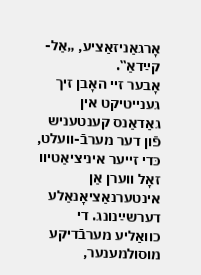אָרגאַניזאַציע, „אַל-קײַדאַ‟.
אָבער זיי האָבן זיך גענייטיקט אין גאַדאַנס קענטעניש פֿון דער מערבֿ-וועלט, כּדי זייער איניציאַטיוו זאָל ווערן אַן אינטערנאַציאָנאַלע דערשײַנונג. די כוואַליע מערבֿדיקע מוסולמענער,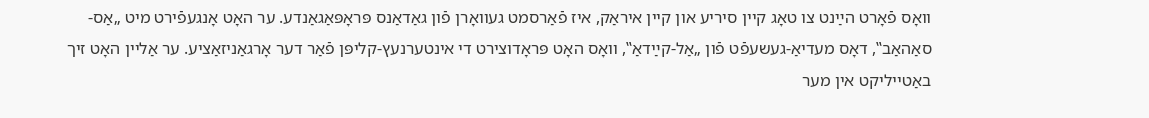וואָס פֿאָרט הײַנט צו טאָג קיין סיריע און קיין איראַק, איז פֿאַרסמט געוואָרן פֿון גאַדאַנס פּראָפּאַגאַנדע. ער האָט אָנגעפֿירט מיט „אַס-סאַהאַב‟, דאָס מעדיאַ-געשעפֿט פֿון „אַל-קײַדאַ‟, וואָס האָט פּראָדוצירט די אינטערנעץ-קליפּן פֿאַר דער אָרגאַניזאַציע. ער אַליין האָט זיך באַטייליקט אין מער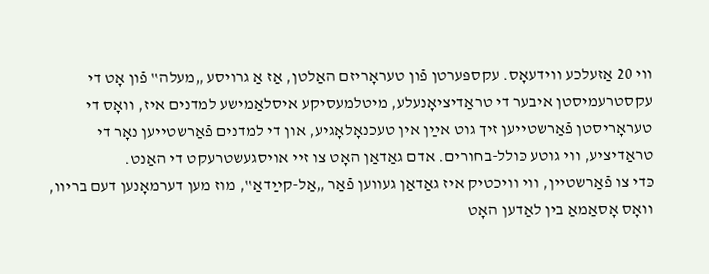ווי 20 אַזעלכע ווידעאָס. עקספּערטן פֿון טעראָריזם האַלטן, אַז אַ גרויסע „מעלה‟ פֿון אָט די עקסטרעמיסטן איבער די טראַדיציאָנעלע, מיטלמעסיקע איסלאַמישע למדנים איז, וואָס די טעראָריסטן פֿאַרשטייען זיך גוט אײַן אין טעכנאָלאָגיע, און די למדנים פֿאַרשטייען נאָר די טראַדיציע, ווי גוטע כּולל-בחורים. אדם גאַדאַן האָט צו זיי אויסגעשטרעקט די האַנט.
כּדי צו פֿאַרשטיין, ווי וויכטיק איז גאַדאַן געווען פֿאַר „אַל-קײַדאַ‟, מוז מען דערמאָנען דעם בריוו, וואָס אָסאַמאַ בין לאַדען האָט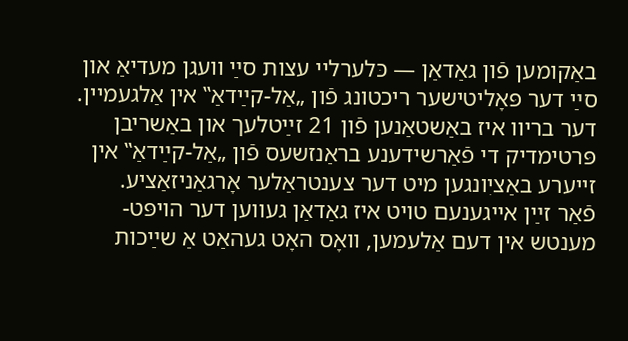באַקומען פֿון גאַדאַן — כּלערליי עצות סײַ וועגן מעדיאַ און סײַ דער פּאָליטישער ריכטונג פֿון „אַל-קײַדאַ‟ אין אַלגעמיין. דער בריוו איז באַשטאַנען פֿון 21 זײַטלעך און באַשריבן פּרטימדיק די פֿאַרשידענע בראַנזשעס פֿון „אַל-קײַדאַ‟ אין זייערע באַציִונגען מיט דער צענטראַלער אָרגאַניזאַציע.
פֿאַר זײַן אייגענעם טויט איז גאַדאַן געווען דער הויפּט-מענטש אין דעם אַלעמען, וואָס האָט געהאַט אַ שײַכות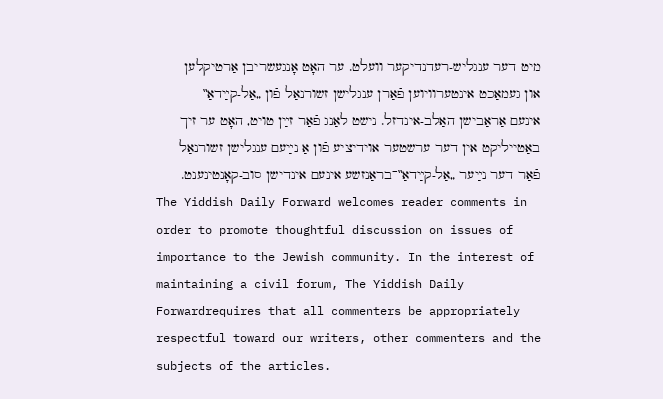מיט דער ענגליש-רעדנדיקער וועלט. ער האָט אָנגעשריבן אַרטיקלען און געמאַכט אינטערוויוען פֿאַרן ענגלישן זשורנאַל פֿון „אַל-קײַדאַ‟ אינעם אַראַבישן האַלב-אינדזל. נישט לאַנג פֿאַר זײַן טויט, האָט ער זיך באַטייליקט אין דער ערשטער אוידיציע פֿון אַ נײַעם ענגלישן זשורנאַל פֿאַר דער נײַער „אַל-קײַדאַ‟־בראַנזשע אינעם אינדישן סוב-קאָנטינענט.
The Yiddish Daily Forward welcomes reader comments in order to promote thoughtful discussion on issues of importance to the Jewish community. In the interest of maintaining a civil forum, The Yiddish Daily Forwardrequires that all commenters be appropriately respectful toward our writers, other commenters and the subjects of the articles.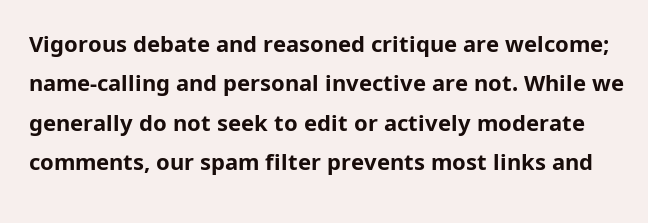Vigorous debate and reasoned critique are welcome; name-calling and personal invective are not. While we generally do not seek to edit or actively moderate comments, our spam filter prevents most links and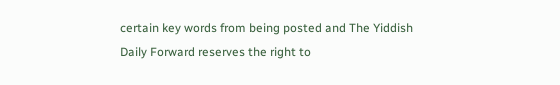certain key words from being posted and The Yiddish Daily Forward reserves the right to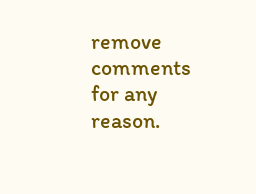remove comments for any reason.